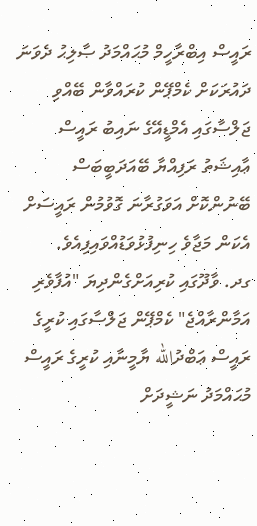ރައީސް އިބްރާހީމް މުޙައްމަދު ޞާލިޙު ދެވަނަ ދައުރަކަށް ކެމްޕޭން ކުރައްވާން ބޭއްވި ޖަލްސާގައި އެމްޑީއޭގެ ނައިބު ރައީސް ޢާއިޝަތު ރަފިއްޔާ ބޭއަދަބީބަސް ބޭނުންކޮށް އަވަގުރާނަ ގޮވުމުން ރައީސަށް އެކަން މަޖާވެ ހިނިފުޅުވަޑުއްވައިފިއެވެ.
ގދ. ވާދޫގައި ކުރިއަށްގެންދިޔަ "އުފާވެރި އަމާންރާއްޖެ" ކެމްޕޭން ޖަލްސާގައި ކުރީގެ ރައީސް ޢަބްދުالله ޔާމީނާއި ކުރީގެ ރައީސް މުޙައްމަދު ނަޝީދަށް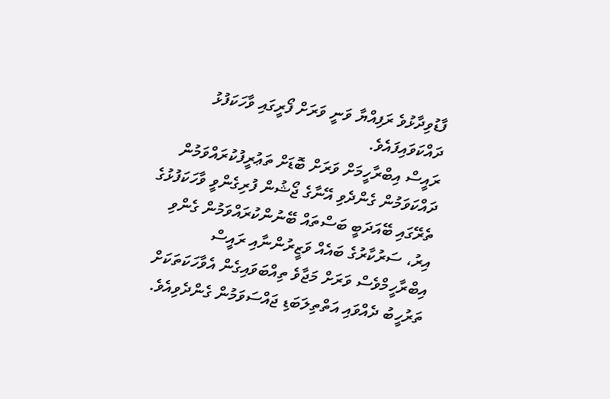ފާޑުވިދާޅުވެ ރަފިއްޔާ ވަނީ ވަރަށް ފޯރީގައި ވާހަކަފުޅު ދައްކަވައިފައެވެ.
ރައީސް އިބްރާހީމަށް ވަރަށް ބޮޑަށް ތަޢުރީފުކުރައްވަމުން ދައްކަވަމުން ގެންދެވި އޭނާގެ ޖޯޝުން ފުރިގެންވީ ވާހަކަފުޅުގެ ތެރޭގައި ބޭއަދަބީ ބަސްތައް ބޭނުންކުރައްވަމުން ގެންވި އިރު، ސަރުކާރުގެ ބައެއް ވަޒީރުންނާއި ރައީސް އިބްރާހީމްވެސް ވަރަށް މަޖާވެ ތިއްބަވައިގެން އެވާހަކަތަކަށް ތަރުހީބު ދެއްވައި އަތްތިލަބަޑި ޖައްސަވަމުން ގެންދެވިއެވެ.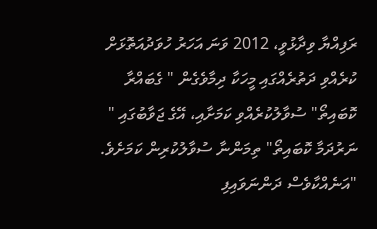ރަފިއްޔާ ވިދާޅުވީ، 2012 ވަނަ އަހަރު ހުވަދުއަތޮޅަށް ކުރެއްވި ދަތުރެއްގައި މީހަކާ ދިމާވެގެން " ގެބައްރާ ކޮބައިތޯ" ސުވާލުކުރެއްވި ކަމަށާއި، އޭގެ ޖަވާބުގައި " ނަރުދަމާ ކޮބައިތޯ" ތިމަންނާ ސުވާލުކުރިން ކަމަށެވެ. "އަނެއްކާވެސް ދަންނަވައިފި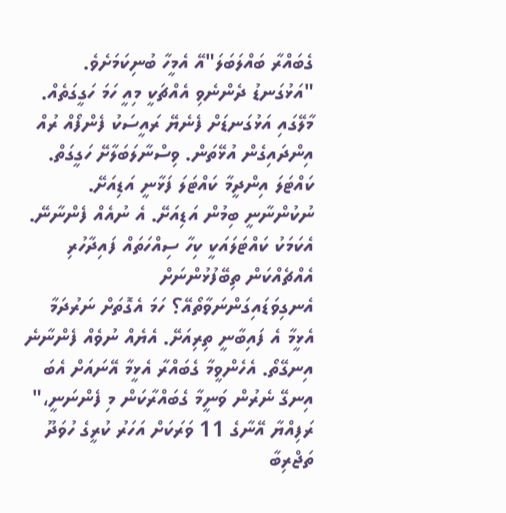ގެބައްރާ ބައްލަބަލަ"އޭ އެމީހާ ބުނިކަމަށެވެ.
"އަޅުގަނޑު ދެންނެވި އެއްޗަކީ މިއީ ހަމަ ހަގީގަތެއް. މާލޭގައި އަޅުގަނޑަށް ފެނެޔޭ ރައީސަކު ފެންފޯއް ރުއް އިންދައިގެން އުޅޭތަން. ވިސްނާލަބަލާށޭ ހަގީގަތް. ކައްޓަލަ އިންދީމާ ކައްޓަލަ ފަޅާނީ އަޑިއަށޭ. ނުކުންނާނީ ބިމުން އަޑިއަށޭ. އެ ނުއެއް ފެންނާނޭ. އެކަމަކު ކައްޓަލައަކީ ކިހާ ސިއްހަތައް ފައިދާހުރި އެއްޗެއްކަން ތިބޭފުޅުންނަށް އެނގިވަޑައިގަންނަވާތޯއޭ؟ ހަމަ އެގޮތަށް ނަރުދަމާ އެޅީމާ އެ ފައިބާނީ ތިރިއަށޭ. އެޔެއް ނުވެއް ފެންނާނެ އިނގޭތޯ. އެހެންވީމާ ގެބައްރާ އެޅީމާ އޭނައަށް އެބަ އިނގޭ ނެރުން ވަނީމާ ގެބައްރާކަން މި ފެންނަނީ،" ރަފިއްޔާ އޭނާގެ 11 ވަރަކަށް އަހަރު ކުރީގެ ހުވަދޫ ތަޖްރިބާ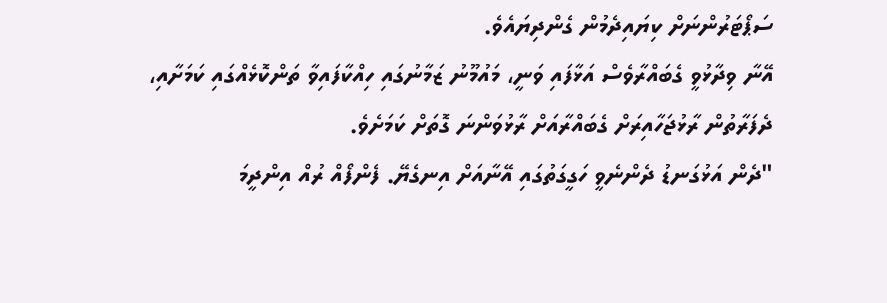ސަޕޯޓަރުންނަށް ކިޔައިދެމުން ގެންދިޔައެވެ.
އޭނާ ވިދާޅުވީ ގެބައްރާވެސް އަޅާފައި ވަނީ، މައުމޫނު ޒަމާނުގައި ހިއްކާފައިވާ ތަންކޮޅެއްގައި ކަމަށާއި، ދެފަރާތުން ރާޅުޖަހާއިރަށް ގެބައްރާއަށް ރާޅުވަންނަ ގޮތަށް ކަމަށެވެ.
"ދެން އަޅުގަނޑު ދެންނެވީ ހަގީގަތުގައި އޭނާއަށް އިނގެޔޭ. ފެންފޯއް ރުއް އިންދީމަ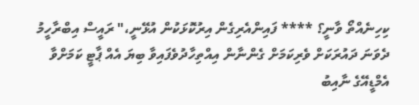ކިހިނެއްތޯ ވާނީ؟ **** ފައިންއެރިގެން އިރުކޮޅަކުން އުޅޭނީ،" ރައީސް އިބްރާހީމު ދެވަނަ ދައުރަކަށް ވެރިކަމަށް ގެންނާން އިއްތިހާދުވެފައިވާ ބިޔަ އެއް ޕާޓީ ކަމަށްވާ އެމްޑީއޭގެ ނާއިބު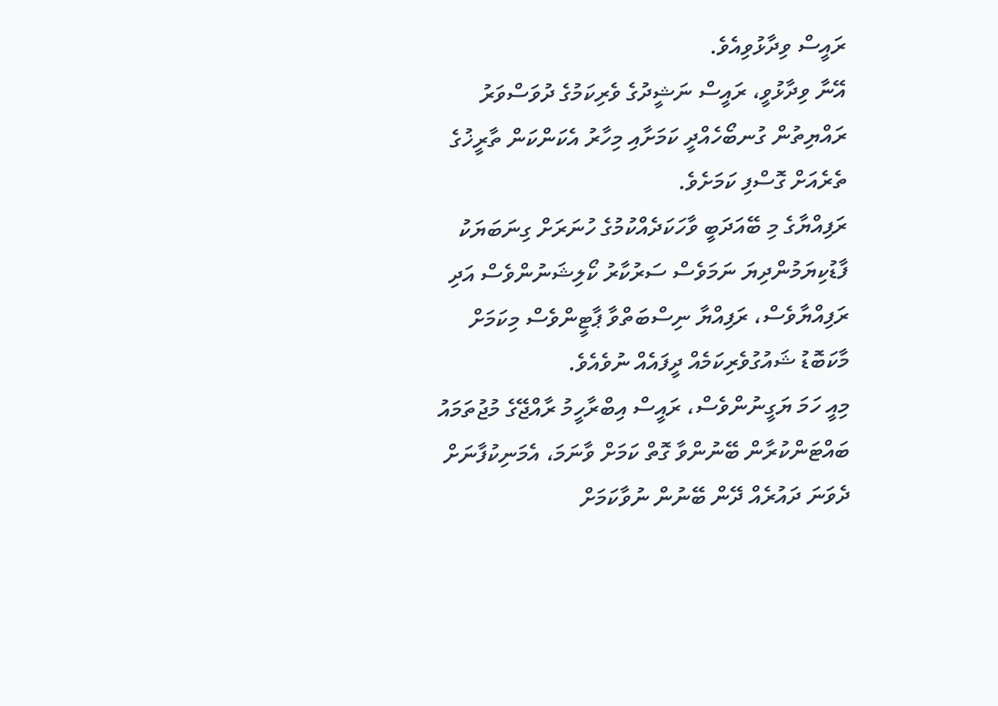ރައީސް ވިދާޅުވިއެވެ.
އޭނާ ވިދާޅުވީ، ރައީސް ނަޝީދުގެ ވެރިކަމުގެ ދުވަސްވަރު ރައްޔިތުން ގުނބޯހެއްދީ ކަމަށާއި މިހާރު އެކަންކަން ތާރީޚުގެ ތެރެއަށް ގޮސްފި ކަމަށެވެ.
ރަފިއްޔާގެ މި ބޭއަދަބީ ވާހަކަދެއްކުމުގެ ހުނަރަށް ގިނަބަޔަކު ފާޑުކިޔަމުންދިޔަ ނަމަވެސް ސަރުކާރު ކޯލިޝަނުންވެސް އަދި ރަފިއްޔާވެސް، ރަފިއްޔާ ނިސްބަތްވާ ޕާޓީންވެސް މިކަމަށް މާކަބޮޑު ޝައުގުވެރިކަމެއް ދީފައެއް ނުވެއެވެ.
މިއީ ހަމަ ޔަގީނުންވެސް، ރައީސް އިބްރާހީމު ރާއްޖޭގެ މުޖުތަމައު ބައްޓަންކުރާން ބޭނުންވާ ގޮތް ކަމަށް ވާނަމަ، އެމަނިކުފާނަށް ދެވަނަ ދައުރެއް ދޭން ބޭނުން ނުވާކަމަށް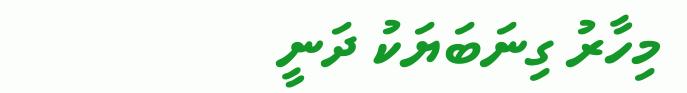މިހާރު ގިނަބަޔަކު ދަނީ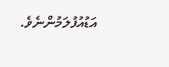އަޑުއުފުލަމުންނެވެ.